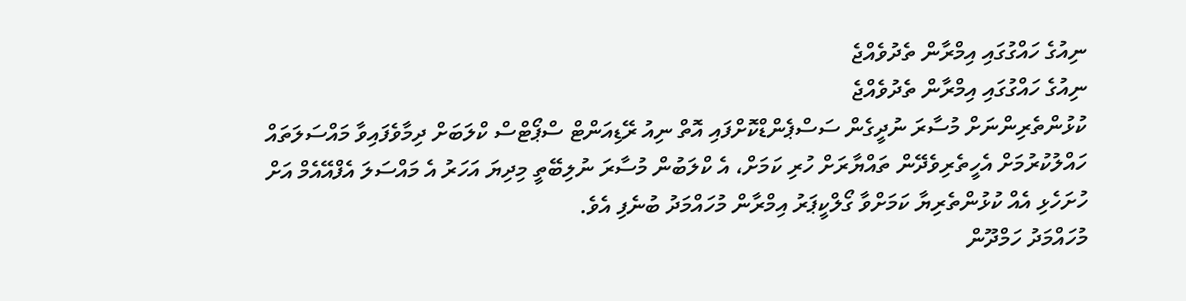ނިއުގެ ހައްގުގައި އިމްރާން ތެދުވެއްޖެ
ނިއުގެ ހައްގުގައި އިމްރާން ތެދުވެއްޖެ
ކުޅުންތެރިންނަށް މުސާރަ ނުދީގެން ސަސްޕެންޑްކޮށްފައި އޮތް ނިއު ރޭޑިއަންޓް ސްޕޯޓްސް ކްލަބަށް ދިމާވެފައިވާ މައްސަލަތައް ހައްލުކުރުމަށް އެހީތެރިވެދޭން ތައްޔާރަށް ހުރި ކަމަށް، އެ ކްލަބުން މުސާރަ ނުލިބޭތީ މިދިޔަ އަހަރު އެ މައްސަލަ އެފްއޭއެމް އަށް ހުށަހެޅި އެއް ކުޅުންތެރިޔާ ކަމަށްވާ ގޯލްކީޕަރު އިމްރާން މުހައްމަދު ބުނެފި އެވެ.
މުހައްމަދު ހަމްދޫން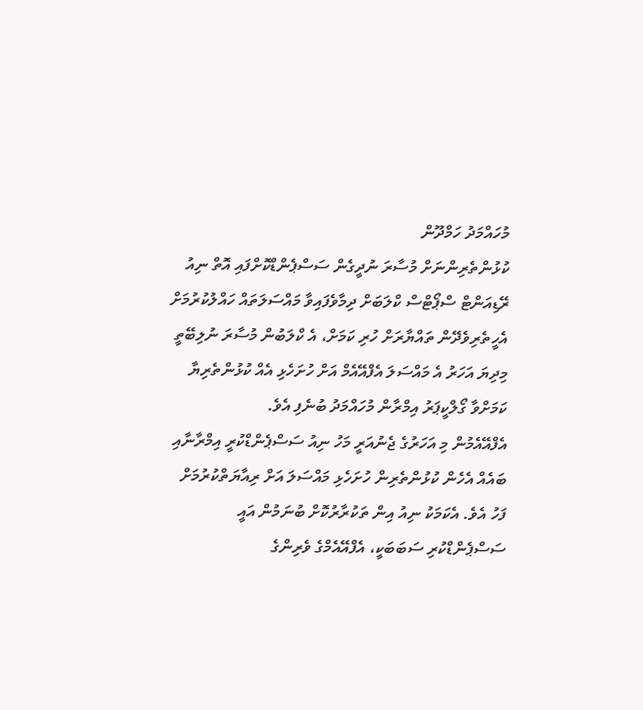މުހައްމަދު ހަމްދޫން
ކުޅުންތެރިންނަށް މުސާރަ ނުދީގެން ސަސްޕެންޑްކޮށްފައި އޮތް ނިއު ރޭޑިއަންޓް ސްޕޯޓްސް ކްލަބަށް ދިމާވެފައިވާ މައްސަލަތައް ހައްލުކުރުމަށް އެހީތެރިވެދޭން ތައްޔާރަށް ހުރި ކަމަށް، އެ ކްލަބުން މުސާރަ ނުލިބޭތީ މިދިޔަ އަހަރު އެ މައްސަލަ އެފްއޭއެމް އަށް ހުށަހެޅި އެއް ކުޅުންތެރިޔާ ކަމަށްވާ ގޯލްކީޕަރު އިމްރާން މުހައްމަދު ބުނެފި އެވެ.
އެފްއޭއެމުން މި އަހަރުގެ ޖެނުއަރީ މަހު ނިއު ސަސްޕެންޑްކުރީ އިމްރާނާއި ބައެއް އެހެން ކުޅުންތެރިން ހުށަހެޅި މައްސަލަ އަށް ރިއާޔަތްކުރުމަށް ފަހު އެވެ. އެކަމަކު ނިއު އިން ތަކުރާރުކޮށް ބުނަމުން އައީ ސަސްޕެންޑްކުރި ސަބަބަކީ، އެފްއޭއެމްގެ ވެރިންގެ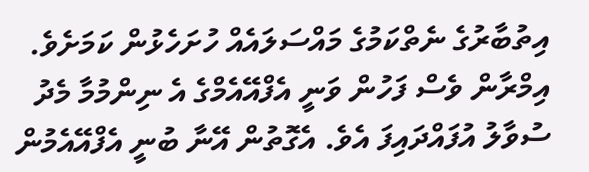އިތުބާރުގެ ނެތްކަމުގެ މައްސަލައެއް ހުށަހެޅުން ކަމަށެވެ.
އިމްރާން ވެސް ފަހުން ވަނީ އެފްއޭއެމްގެ އެ ނިންމުމާ މެދު ސުވާލު އުފައްދައިފަ އެވެ. އެގޮތުން އޭނާ ބުނީ އެފްއޭއެމުން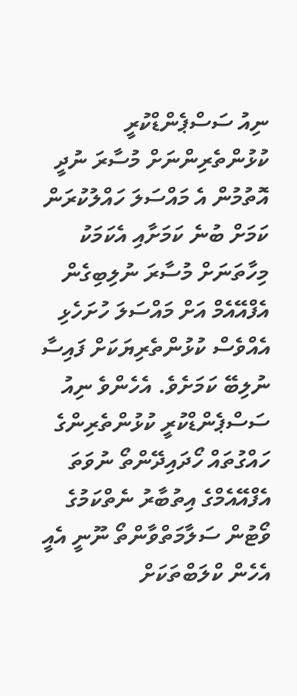ނިއު ސަސްޕެންޑްކުރީ ކުޅުންތެރިންނަށް މުސާރަ ނުދީ އޮތުމުން އެ މައްސަލަ ހައްލުކުރަން ކަމަށް ބުނެ ކަމަށާއި އެކަމަކު މިހާތަނަށް މުސާރަ ނުލިބިގެން އެފްއޭއެމް އަށް މައްސަލަ ހުށަހެޅި އެއްވެސް ކުޅުންތެރިޔަކަށް ފައިސާ ނުލިބޭ ކަމަށެވެ. އެހެންވެ ނިއު ސަސްޕެންޑްކުރީ ކުޅުންތެރިންގެ ހައްގުތައް ހޯދައިދޭންތޯ ނުވަތަ އެފްއޭއެމްގެ އިތުބާރު ނެތްކަމުގެ ވޯޓުން ސަލާމަތްވާންތޯ ނޫނީ އެއީ އެހެން ކްލަބްތަކަށް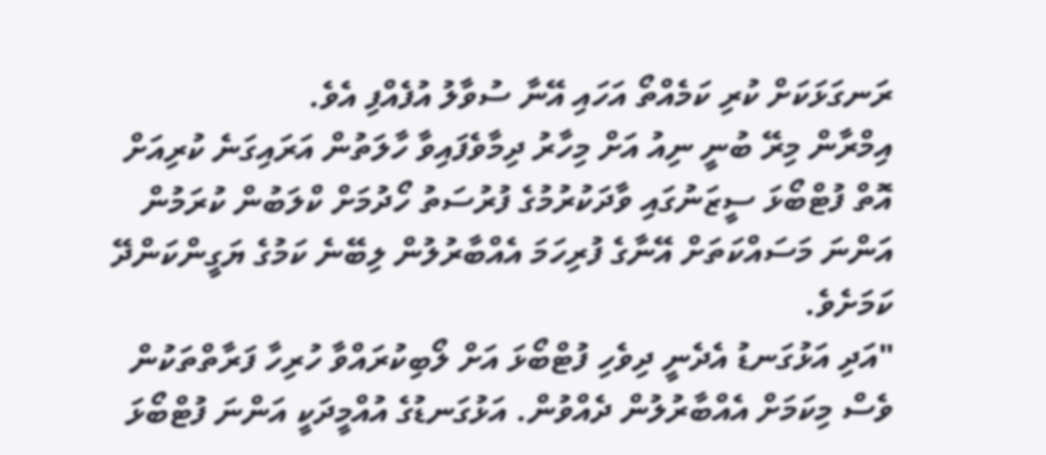ރަނގަޅަކަށް ކުރި ކަމެއްތޯ އަހައި އޭނާ ސުވާލު އުފެއްފި އެވެ.
އިމްރާން މިރޭ ބުނީ ނިއު އަށް މިހާރު ދިމާވެފައިވާ ހާލަތުން އަރައިގަނެ ކުރިއަށް އޮތް ފުޓްބޯޅަ ސީޒަނުގައި ވާދަކުރުމުގެ ފުރުސަތު ހޯދުމަށް ކްލަބުން ކުރަމުން އަންނަ މަސައްކަތަށް އޭނާގެ ފުރިހަމަ އެއްބާރުލުން ލިބޭނެ ކަމުގެ ޔަގީންކަންދޭ ކަމަށެވެ.
"އަދި އަޅުގަނޑު އެދެނީ ދިވެހި ފުޓްބޯޅަ އަށް ލޯބިކުރައްވާ ހުރިހާ ފަރާތްތަކުން ވެސް މިކަމަށް އެއްބާރުލުން ދެއްވުން. އަޅުގަނޑުގެ އުއްމީދަކީ އަންނަ ފުޓްބޯޅަ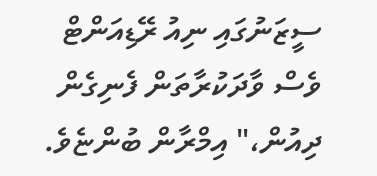ސީޒަނުގައި ނިއު ރޭޑިއަންޓް ވެސް ވާދަކުރާތަން ފެނިގެން ދިއުން،" އިމްރާން ބުންޏެވެ.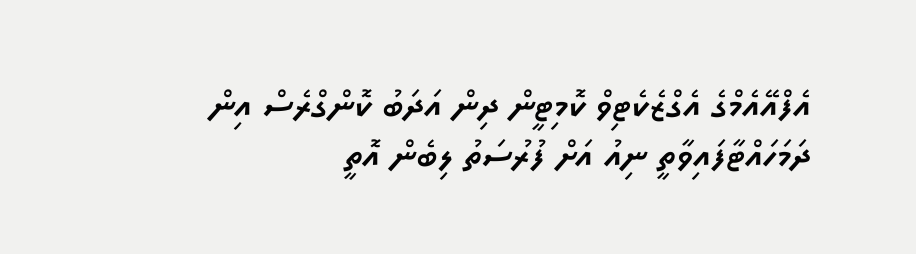އެފްއޭއެމްގެ އެގްޒެކެޓިވް ކޮމިޓީން ދިން އަދަބު ކޮންގްރެސް އިން ދަމަހައްޓާފައިވާތީ ނިއު އަށް ފުރުސަތު ލިބެން އޮތީ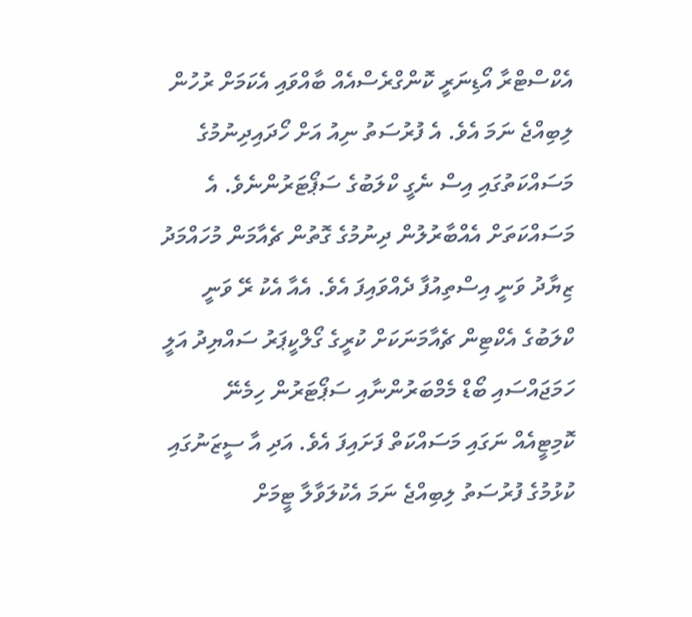އެކްސްޓްރާ އޯޑިނަރީ ކޮންގްރެސްއެއް ބާއްވައި އެކަމަށް ރުހުން ލިބިއްޖެ ނަމަ އެވެ. އެ ފުރުސަތު ނިއު އަށް ހޯދައިދިނުމުގެ މަސައްކަތުގައި އިސް ނެގީ ކްލަބުގެ ސަޕޯޓަރުންނެވެ. އެ މަސައްކަތަށް އެއްބާރުލުން ދިނުމުގެ ގޮތުން ޗެއާމަން މުހައްމަދު ޒިޔާދު ވަނީ އިސްތިއުފާ ދެއްވައިފަ އެވެ. އެއާ އެކު ރޭ ވަނީ ކްލަބުގެ އެކްޓިން ޗެއާމަނަކަށް ކުރީގެ ގޯލްކީޕަރު ސައްޔިދު އަލީ ހަމަޖައްސައި ބޯޑް މެމްބަރުންނާއި ސަޕޯޓަރުން ހިމެނޭ ކޮމިޓީއެއް ނަގައި މަސައްކަތް ފަށައިފަ އެވެ. އަދި އާ ސީޒަނުގައި ކުޅުމުގެ ފުރުސަތު ލިބިއްޖެ ނަމަ އެކުލަވާލާ ޓީމަށް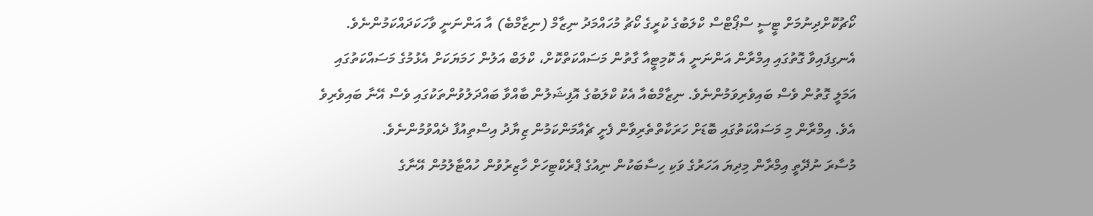ކޯޗުކޮށްދިނުމަށް ޓީސީ ސްޕޯޓްސް ކްލަބުގެ ކުރީގެ ކޯޗު މުހައްމަދު ނިޒާމް (ނިޒާމްބެ) އާ އަންނަނީ ވާހަކަދައްކަމުންނެވެ.
އެނގިފައިވާ ގޮތުގައި އިމްރާން އަންނަނީ އެ ކޮމިޓީއާ ގާތުން މަސައްކަތްކޮށް، ކްލަބް އަލުން ހަމަޔަކަށް އެޅުމުގެ މަސައްކަތުގައި އަމަލީ ގޮތުން ވެސް ބައިވެރިވަމުންނެވެ. ނިޒާމްބެއާ އެކު ކްލަބުގެ އޮފިޝަލުން ބާއްވާ ބައްދަލުވުންތަކުގައި ވެސް އޭނާ ބައިވެރިވެ އެވެ. އިމްރާން މި މަސައްކަތުގައި ބޮޑަށް ހަރަކާތްތެރިވާން ފެށީ ޗެއާމަންކަމުން ޒިޔާދު އިސްތިއުފާ ދެއްވުމުންނެވެ.
މުސާރަ ނުދޭތީ އިމްރާން މިދިޔަ އަހަރުގެ ވަކި ހިސާބަކުން ނިއުގެ ޕްރެކްޓިހަށް ހާޒިރުވުން ހުއްޓާލުމުން އޭނާގެ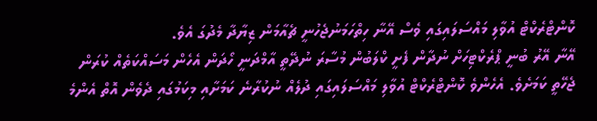ކޮންޓްރެކްޓް އުވާލި މައްސަލައިގައި ވެސް އޭނާ ހިތްހަމަނުޖެހުނީ ޗެއާމަން ޒިޔާދާ މެދުގަ އެވެ.
އޭނާ އޭރު ބުނީ ޕްރެކްޓިހަށް ނުދާން ފެށީ ކްލަބުން މުސާރަ ނުދޭތީ އާމްދަނީ ހޯދަން އެހެން މަސައްކަތެއް ކުރަން ޖެހޭތީ ކަމަށެވެ. އެހެންވެ ކޮންޓްރެކްޓް އުވާލި މައްސަލައިގައި ދުލެއް ނުކުރާނެ ކަމަށާއި މިކަމުގައި ދެވެން އޮތް އެންމެ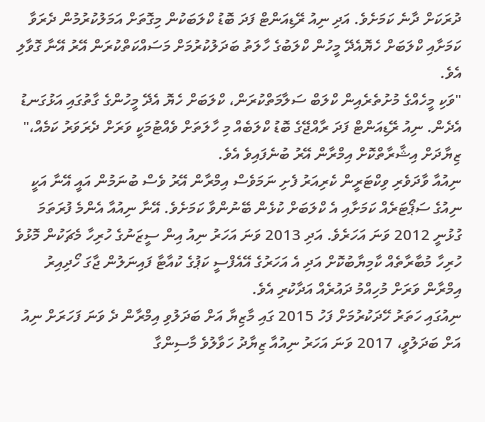ދުރަކަށް ދާނެ ކަމަށެވެ. އަދި ނިއު ރޭޑިއަންޓް ފަދަ ބޮޑު ކްލަބަކުން މިގޮތަށް އަމަލުކުރުމުން ދެރަވާ ކަމަށާއި ކްލަބަށް ހެޔޮއެދޭ މީހުން ކްލަބުގެ ހާލަތު ބަދަލުކުރުމަށް މަސައްކަތްކުރަން އޭރު އޭނާ ގޮވާލި އެވެ.
"ވަކި މީހެއްގެ މުށުތެރެއިން ކްލަބް ސަލާމަތްކުރަން، ކްލަބަށް ހެޔޮ އެދޭ މީހުންގެ ގާތުގައި އަޅުގަނޑު އެދެން. ނިއު ރޭޑިއަންޓް ފަދަ ރާއްޖޭގެ ބޮޑު ކްލަބެއް މި ހާލަތަށް ވެއްޓުމަކީ ވަރަށް ދެރަވަރު ކަމެއް،" ޒިޔާދަށް އިޝާރާތްކޮށް އިމްރާން އޭރު ބުނެފައިވެ އެވެ.
ނިއުއާ ވާދަވެރި ވިކްޓަރީން ކެރިއަރު ފެށި ނަމަވެސް އިމްރާން އޭރު ވެސް ބުނަމުން އައީ އޭނާ އަކީ ނިއުގެ ސަޕޯޓަރެއް ކަމަށާއި އެ ކްލަބަށް ކުޅެން ބޭނުންވާ ކަމަށެވެ. އޭނާ ނިއުއާ އެންމެ ފުރަތަމަ ގުޅުނީ 2012 ވަނަ އަހަރެވެ. އަދި 2013 ވަނަ އަހަރު ނިއު އިން ސީޒަނުގެ ހުރިހާ މެޗަކުން މޮޅުވެ ހުރިހާ މުބާރާތެއް ކާމިޔާބުކޮށް އަދި އެ އަހަރުގެ އޭއެފްސީ ކަޕުގެ ކުއާޓާ ފައިނަލުން ޖާގަ ހޯދިއިރު އިމްރާން ވަރަށް މުހިއްމު ދައުރެއް އަދާކުރި އެވެ.
ނިއުގައި ހަތަރު ހޭދަކުރުމަށް ފަހު 2015 ގައި މާޒިޔާ އަށް ބަދަލުވި އިމްރާން ދެ ވަނަ ފަހަރަށް ނިއު އަށް ބަދަލުވީ، 2017 ވަނަ އަހަރު ނިއުއާ ޒިޔާދު ހަވާލުވެ މާސިންގާ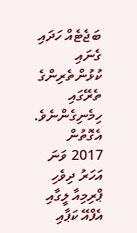ބަޖެޓެއް ހަދައި ގެނައި ކުޅުންތެރިންގެ ތެރޭގައި ހިމެނިގެންނެވެ. އެގޮތުން 2017 ވަނަ އަހަރު ދިވެހި ޕްރިމިއާ ލީގާއި އެފްއޭ ކަޕާއި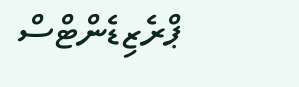ޕްރެޒިޑެންޓްސް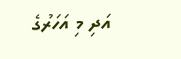އަދި މި އަހަރުގެ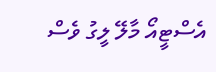އެސްޓީއޯ މާލޭ ލީގު ވެސް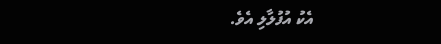އެކު އުފުލާލި އެވެ.